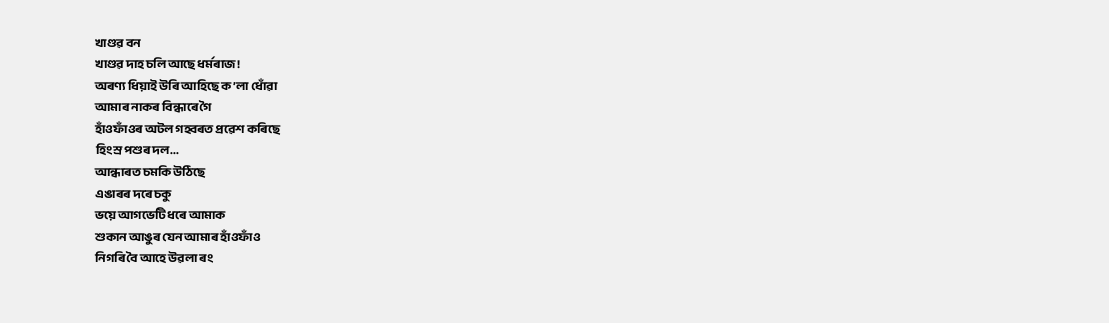খাণ্ডৱ বন
খাণ্ডৱ দাহ চলি আছে ধৰ্মৰাজ!
অৰণ্য ধিয়াই উৰি আহিছে ক’লা ধোঁৱা
আমাৰ নাকৰ বিন্ধাৰে গৈ
হাঁওফাঁওৰ অটল গহ্বৰত প্ৰৱেশ কৰিছে
হিংস্ৰ পশুৰ দল...
আন্ধাৰত চমকি উঠিছে
এঙাৰৰ দৰে চকু
ভয়ে আগভেটি ধৰে আমাক
শুকান আঙুৰ যেন আমাৰ হাঁওফাঁও
নিগৰি বৈ আহে উৱলা ৰং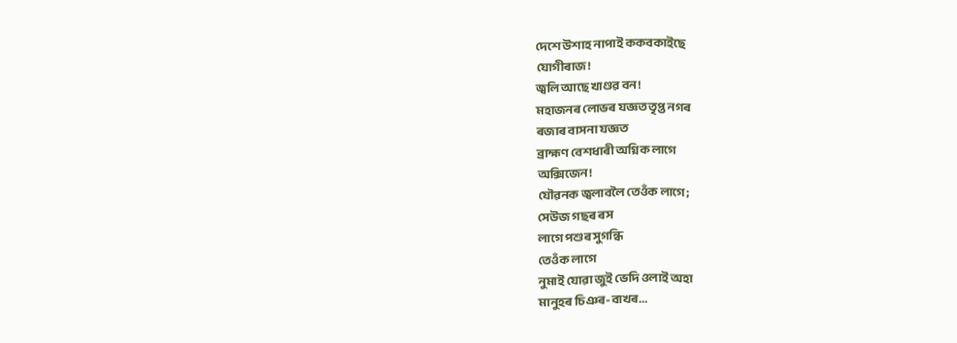দেশে উশাহ নাপাই ককবকাইছে
যোগীৰাজ!
জ্বলি আছে খাণ্ডৱ বন!
মহাজনৰ লোভৰ যজ্ঞত তৃপ্ত নগৰ
ৰজাৰ বাসনা যজ্ঞত
ব্ৰাহ্মণ বেশধাৰী অগ্নিক লাগে
অক্সিজেন!
যৌৱনক জ্বলাবলৈ তেওঁক লাগে;
সেউজ গছৰ ৰস
লাগে পশুৰ সুগন্ধি
তেওঁক লাগে
নুমাই যোৱা জুই ভেদি ওলাই অহা
মানুহৰ চিঞৰ-বাখৰ...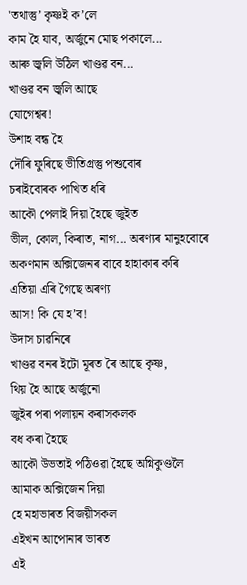'তথাস্তু’ কৃষ্ণই ক’লে
কাম হৈ যাব, অৰ্জুনে মোছ পকালে...
আৰু জ্বলি উঠিল খাণ্ডৱ বন...
খাণ্ডৱ বন জ্বলি আছে
যোগেশ্বৰ!
উশাহ বন্ধ হৈ
দৌৰি ফুৰিছে ভীতিগ্ৰস্তু পশুবোৰ
চৰাইবোৰক পাখিত ধৰি
আকৌ পেলাই দিয়া হৈছে জুইত
ভীল, কোল, কিৰাত, নাগ... অৰণ্যৰ মানুহবোৰে
অকণমান অক্সিজেনৰ বাবে হাহাকাৰ কৰি
এতিয়া এৰি গৈছে অৰণ্য
আস! কি যে হ’ব!
উদাস চাৱনিৰে
খাণ্ডৱ বনৰ ইটো মূৰত ৰৈ আছে কৃষ্ণ,
থিয় হৈ আছে অৰ্জুনো
জুইৰ পৰা পলায়ন কৰাসকলক
বধ কৰা হৈছে
আকৌ উভতাই পঠিওৱা হৈছে অগ্নিকুণ্ডলৈ
আমাক অক্সিজেন দিয়া
হে মহাভাৰত বিজয়ীসকল
এইখন আপোনাৰ ভাৰত
এই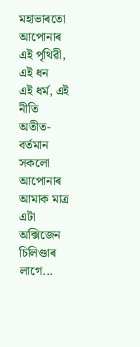মহাভাৰতো আপোনাৰ
এই পৃথিৱী, এই ধন
এই ধৰ্ম, এই নীতি
অতীত-বৰ্তমান সকলো আপোনাৰ
আমাক মাত্ৰ এটা অক্সিজেন চিলিণ্ডাৰ লাগে...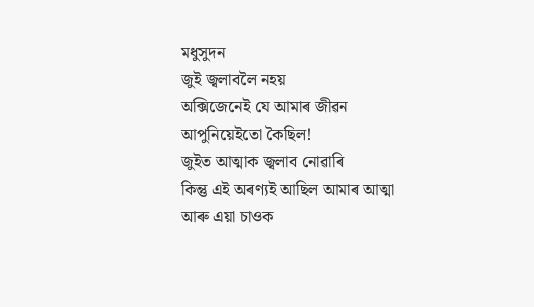মধুসুদন
জুই জ্বলাবলৈ নহয়
অক্সিজেনেই যে আমাৰ জীৱন
আপুনিয়েইতো কৈছিল!
জুইত আত্মাক জ্বলাব নোৱাৰি
কিন্তু এই অৰণ্যই আছিল আমাৰ আত্মা
আৰু এয়া চাওক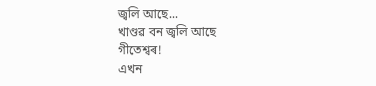জ্বলি আছে...
খাণ্ডৱ বন জ্বলি আছে
গীতেশ্বৰ!
এখন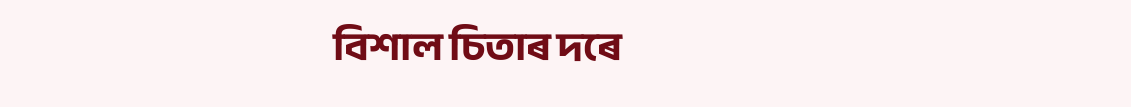বিশাল চিতাৰ দৰে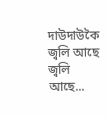দাউদাউকৈ জ্বলি আছে
জ্বলি আছে...